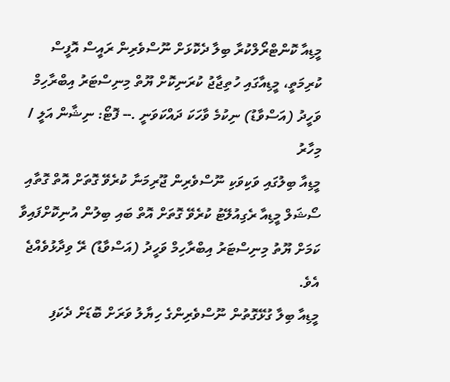މީޑިއާ ކޮންޓްރޯލްކުރާ ބިލާ ދެކޮޅަށް ނޫސްވެރިން ރައީސް އޮފީސް ކުރިމަތީ، މީޑިއާގައި ހުތިޖާޖު ކުރަނިކޮށް ޔޫތް މިނިސްޓަރު އިބްރާހިމް ވަހީދު (އަސްވާޑު) ނިކުމެ ވާހަކަ ދައްކަވަނީ .-- ފޮޓޯ: ނިޝާން އަލީ / މިހާރު
މީޑިއާ ބިލުގައި ވަކިވަކި ނޫސްވެރިން ޖޫރިމަނާ ކުރެވޭ ގޮތަށް އޮތް ގޮތާއި ސޯޝަލް މީޑިއާ ރެގިއުލޭޓު ކުރެވޭ ގޮތަށް އޮތް ބައި ބިލުން އުނިކޮށްފައިވާ ކަމަށް ޔޫތު މިނިސްޓަރު އިބްރާހިމް ވަހީދު (އަސްވާޑު) ރޭ ވިދާޅުވެއްޖެ އެވެ.
މީޑިއާ ބިލާ ގުޅޭގޮތުން ނޫސްވެރިންގެ ހިޔާލު ވަރަށް ބޮޑަށް ދެކަފި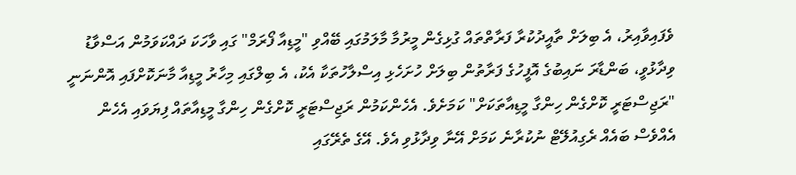ވެފައިވާއިރު، އެ ބިލަށް ތާއީދުކުރާ ފަރާތްތައް ގުޅިގެން މީރުމާ މާލަމުގައި ބޭއްވި "މީޑިއާ ފޯރަމް" ގައި ވާހަކަ ދައްކަވަމުން އަސްވާޑު ވިދާޅުވީ، ބަންޑާރަ ނައިބުގެ އޮފީހުގެ ފަރާތުން ބިލަށް ހުށަހެޅި އިސްލާހުތަކާ އެކު، އެ ބިލްގައި މިހާރު މީޑިއާ މާނަކޮށްފައި އޮންނަނީ "ރަޖިސްޓަރީ ކޮށްގެން ހިންގާ މީޑިއާތަކަށް" ކަމަށެވެ. އެހެންކަމުން ރަޖިސްޓަރީ ކޮށްގެން ހިންގާ މީޑިއާތައް ފިޔަވައި އެހެން އެއްވެސް ބައެއް ރެގިއުލޭޓް ނުކުރާނެ ކަމަށް އޭނާ ވިދާޅުވި އެވެ. އޭގެ ތެރޭގައި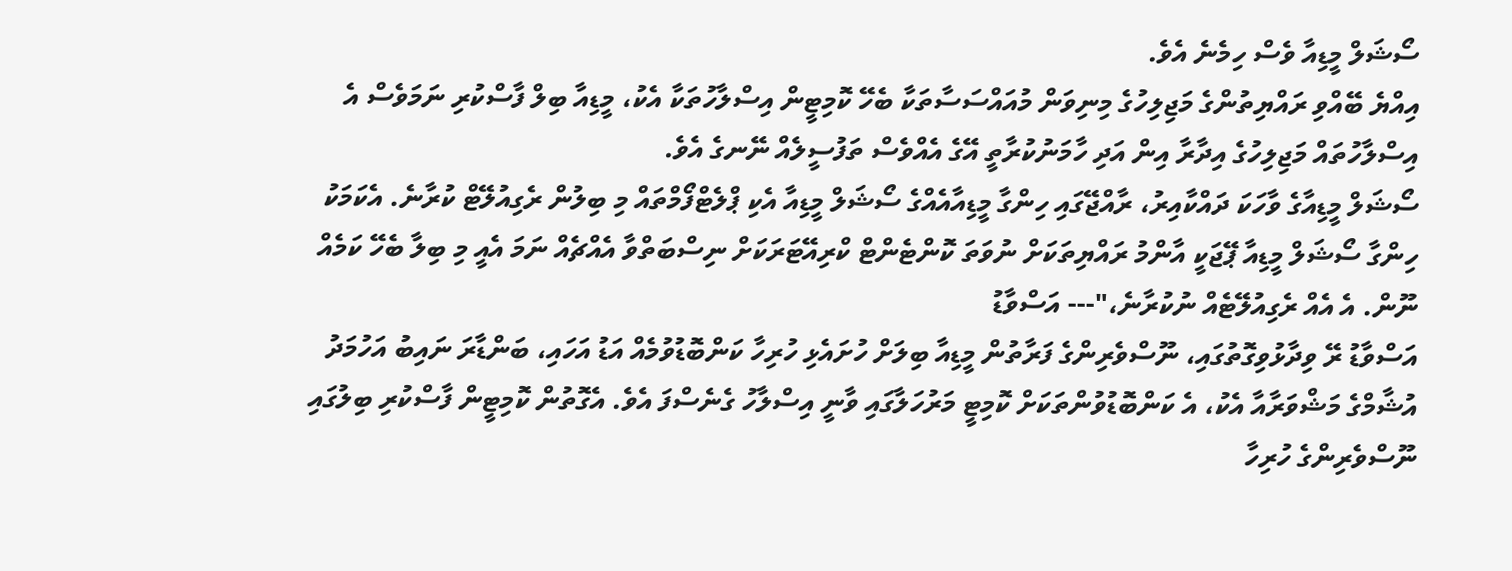ސޯޝަލް މީޑިއާ ވެސް ހިމެނެ އެވެ.
އިއްޔެ ބޭއްވި ރައްޔިތުންގެ މަޖިލިހުގެ މިނިވަން މުއައްސަސާތަކާ ބެހޭ ކޮމިޓީން އިސްލާހުތަކާ އެކު، މީޑިއާ ބިލް ފާސްކުރި ނަމަވެސް އެ އިސްލާހުތައް މަޖިލިހުގެ އިދާރާ އިން އަދި ހާމަނުކުރާތީ އޭގެ އެއްވެސް ތަފުސީލެއް ނޭނގެ އެވެ.
ސޯޝަލް މީޑިއާގެ ވާހަކަ ދައްކާއިރު، ރާއްޖޭގައި ހިންގާ މީޑިއާއެއްގެ ސޯޝަލް މީޑިއާ އެކި ޕްލެޓްފޯމްތައް މި ބިލުން ރެގިއުލޭޓް ކުރާނެ. އެކަމަކު ހިންގާ ސޯޝަލް މީޑިއާ ޕޭޖަކީ އާންމު ރައްޔިތަކަށް ނުވަތަ ކޮންޓެންޓް ކްރިއޭޓަރަކަށް ނިސްބަތްވާ އެއްޗެއް ނަމަ އެއީ މި ބިލާ ބެހޭ ކަމެއް ނޫން. އެ އެއް ރެގިއުލޭޓެއް ނުކުރާނެ،"--- އަސްވާޑު
އަސްވާޑު ރޭ ވިދާޅުވިގޮތުގައި، ނޫސްވެރިންގެ ފަރާތުން މީޑިއާ ބިލަށް ހުށައެޅި ހުރިހާ ކަންބޮޑުވުމެއް އަޑު އަހައި، ބަންޑާރަ ނައިބު އަހުމަދު އުޝާމްގެ މަޝްވަރާއާ އެކު، އެ ކަންބޮޑުވުންތަކަށް ކޮމިޓީ މަރުހަލާގައި ވާނީ އިސްލާހު ގެނެސްފަ އެވެ. އެގޮތުން ކޮމިޓީން ފާސްކުރި ބިލުގައި ނޫސްވެރިންގެ ހުރިހާ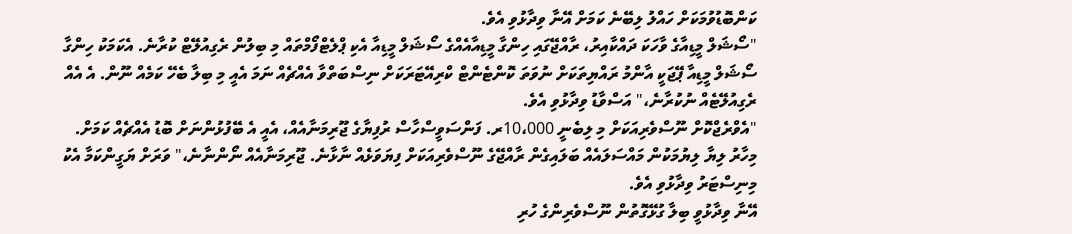ކަންބޮޑުވުމަކަށް ހައްލު ލިބޭނެ ކަމަށް އޭނާ ވިދާޅުވި އެވެ.
"ސޯޝަލް މީޑިއާގެ ވާހަކަ ދައްކާއިރު، ރާއްޖޭގައި ހިންގާ މީޑިއާއެއްގެ ސޯޝަލް މީޑިއާ އެކި ޕްލެޓްފޯމްތައް މި ބިލުން ރެގިއުލޭޓް ކުރާނެ. އެކަމަކު ހިންގާ ސޯޝަލް މީޑިއާ ޕޭޖަކީ އާންމު ރައްޔިތަކަށް ނުވަތަ ކޮންޓެންޓް ކްރިއޭޓަރަކަށް ނިސްބަތްވާ އެއްޗެއް ނަމަ އެއީ މި ބިލާ ބެހޭ ކަމެއް ނޫން. އެ އެއް ރެގިއުލޭޓެއް ނުކުރާނެ،" އަސްވާޑު ވިދާޅުވި އެވެ.
"އެވްރެޖްކޮށް ނޫސްވެރިއަކަށް މި ލިބެނީ 10،000ރ. ފަންސަވީސްހާސް ރުފިޔާގެ ޖޫރިމަނާއެއް، އެއީ އެ ބޭފުޅުންނަށް ބޮޑު އެއްޗެއް ކަމަށް. މިހާރު ލިޔާ ލިޔުމަކުން މައްސަލައެއް ބަލައިގެން ރާއްޖޭގެ ނޫސްވެރިއަކަށް ފިޔަވަޅެއް ނާޅާނެ. ޖޫރިމަނާއެއް ނޯންނާނެ،" ވަރަށް ޔަގީންކަމާ އެކު މިނިސްޓަރު ވިދާޅުވި އެވެ.
އޭނާ ވިދާޅުވީ ބިލާ ގުޅޭގޮތުން ނޫސްވެރިންގެ ހުރި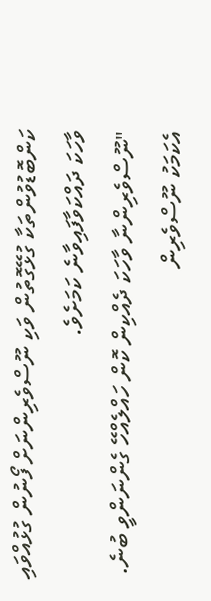ކަންބޮޑުވުންތަކާ ގުޅޭގޮތުން ވަކި ނޫސްވެރިންނަށް ފޯނުން ގުޅުއްވައި ވާހަކަ ދައްކަވާފައިވާނެ ކަމަށެވެ.
"ނޫސްވެރިންނާ ވާހަކަ ދެއްކިން ކޮން ހައްލެއްހޭ ގެންނަންވީ ބުނެ. އެކަމަކު ނޫސްވެރިން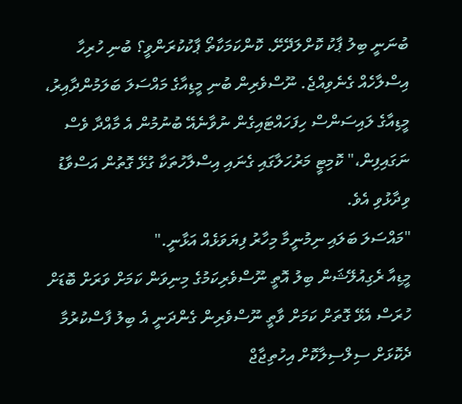ބުނަނީ ބިލު ޕާކު ކޮށްލަދޭށޭ. ކޮންކަމަކާތޯ ޕާކުކުރަންވީ؟ ބުނި ހުރިހާ އިސްލާހެއް ގެނެވިއްޖެ. ނޫސްވެރިން ބުނި މީޑިއާގެ މައްސަލަ ބަލަމުންދާއިރު، މީޑިއާގެ ލައިސަންސް ހިފަހައްޓައިގެން ނުވާނެއޭ ބުނުމުން އެ މާއްދާ ވެސް ނަގައިފިން،" ކޮމިޓީ މަރުހަލާގައި ގެނައި އިސްލާހުތަކާ ގުޅޭ ގޮތުން އަސްވާޑު ވިދާޅުވި އެވެ.
"މައްސަލަ ބަލައި ނިމުނީމާ މިހާރު ފިޔަވަޅެއް އަޅާނީ."
މީޑިއާ ރެގިއުލޭޝަން ބިލު އޮތީ ނޫސްވެރިކަމުގެ މިނިވަން ކަމަށް ވަރަށް ބޮޑަށް ހުރަސް އެޅޭ ގޮތަށް ކަމަށް ވާތީ ނޫސްވެރިން ގެންދަނީ އެ ބިލު ފާސްކުރުމާ ދެކޮޅަށް ސިލްސިލާކޮށް އިހުތިޖާޖް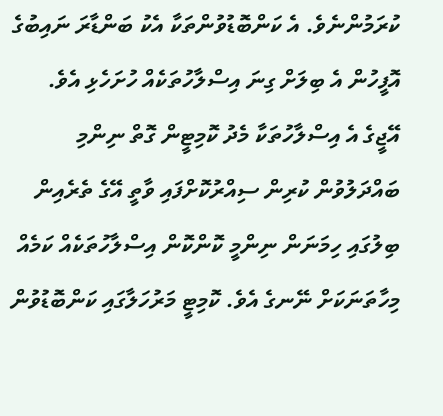ކުރަމުންނެވެ. އެ ކަންބޮޑުވުންތަކާ އެކު ބަންޑާރަ ނައިބުގެ އޮފީހުން އެ ބިލަށް ގިނަ އިސްލާހުތަކެއް ހުށަހެޅި އެވެ.
އޭޖީގެ އެ އިސްލާހުތަކާ މެދު ކޮމިޓީން ގޮތް ނިންމި ބައްދަލުވުން ކުރިން ސިއްރުކޮށްފައި ވާތީ އޭގެ ތެރެއިން ބިލުގައި ހިމަނަން ނިންމީ ކޮންކޮން އިސްލާހުތަކެއް ކަމެއް މިހާތަނަކަށް ނޭނގެ އެވެ. ކޮމިޓީ މަރުހަލާގައި ކަންބޮޑުވުން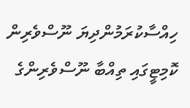ހިއްސާކުރަމުންދިޔަ ނޫސްވެރިން ކޮމިޓީގައި ތިއްބާ ނޫސްވެރިންގެ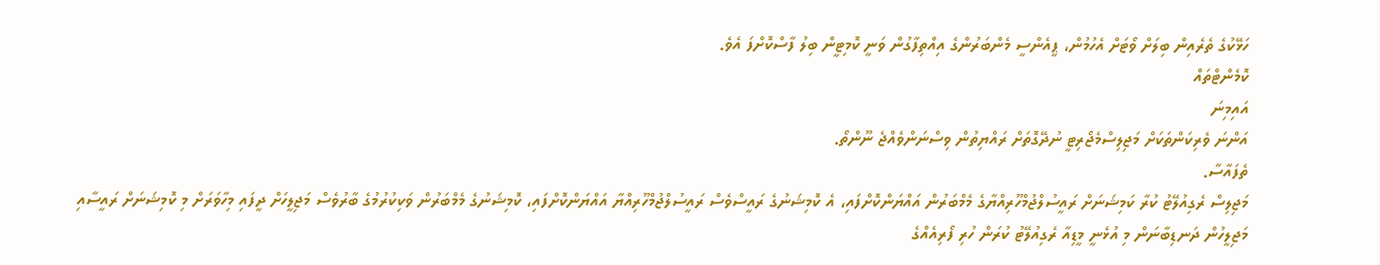ހަޅޭކުގެ ތެރެއިން ބިލަށް ވޯޓަށް އެހުމުން، ޕީއެންސީ މެންބަރުންގެ އިއްތިފާގުން ވަނީ ކޮމިޓީން ބިލު ފާސްކޮށްފަ އެވެ.
ކޮމެންޓްތައް
އައިމިނަ
އަންނަ ވެރިކަންތަކަށް މަޖިލިސްމެޖޯރިޓީ ނުދޭގޮތަށް ރައްޔިތުން ވިސްނަންވެއްޖެ ނޫންތޯ.
ތެފައާސާ.
މަޖިލިސް ރެގިއުލޭޓު ކުރާ ކަމިޝަނަށް ރައީސުލްޖުމްހޫރިއްޔާގެ މެމްބަރުން އައްޔަންކޮށްފައި، އެ ކޮމިޝަނުގެ ރައީސްވެސް ރައީސުލްޖުމްހޫރިއްޔާ އައްޔަންކޮށްފައި، ކޮމިޝަނުގެ މެމްބަރުން ވަކިކުރުމުގެ ބާރުވެސް މަޖިލީހަށް ދީފައި މިހާވަރަށް މި ކޮމިޝަނަށް ރައީސާއި މަޖިލީހުން ދަނޑިބާނަން މި އުޅެނީ މީޑިއާ ރެގިއުލޭޓު ކުރަން ހުރި ފޯރިއެއްގެ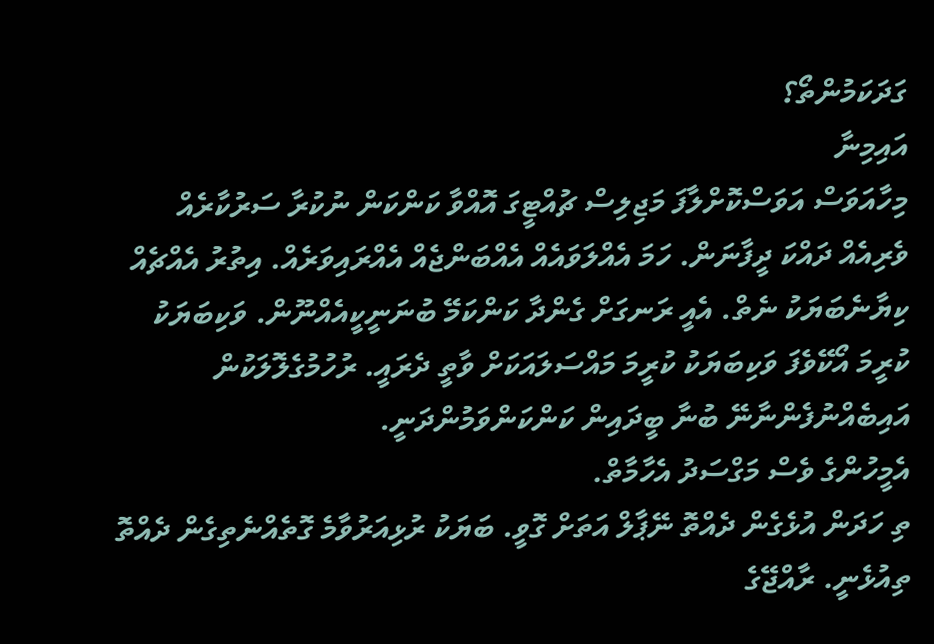ގަދަކަމުންތޯ؟
އައިމިނާ
މިހާއަވަސް އަވަސްކޮށްލާފަ މަޖިލިސް ޗުއްޓީގަ އޮއްވާ ކަންކަން ނުކުރާ ސަރުކާރެއް ވެރިއެއް ދައްކަ ދީފާނަން. ހަމަ އެއްލަވައެއް އެއްބަންޖެއް އެއްރައިވަރެއް. އިތުރު އެއްޗެއް ކިޔާނެބަޔަކު ނެތް. އެއީ ރަނގަށް ގެންދާ ކަންކަމޭ ބުނަނީކީއެއްނޫން. ވަކިބަޔަކު ކުރީމަ އޯކޭވެފަ ވަކިބަޔަކު ކުރީމަ މައްސަލައަކަށް ވާތީ ދެރައީ. ރުހުމުގެލޮލަކުން އައިބެއްނުފެންނާނޭ ބުނާ ބީދައިން ކަންކަންވަމުންދަނީ.
އެމީހުންގެ ވެސް މަގްސަދު އެހާމާތް.
ތި ހަދަން އުޅެގެން ދެއްތޮ ނޭޕާލް އަތަށް ގޮވީ. ބަޔަކު ރުޅިއަރުވާމެ ގޮތެއްނެތިގެން ދެއްތޮ ތިއުޅެނީ. ރާއްޖޭގެ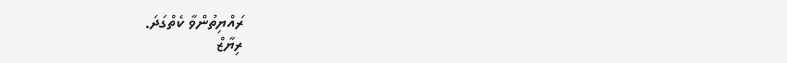ރައްޔިތުންވާ ކެތްގަދަ.
ރިޔާޒް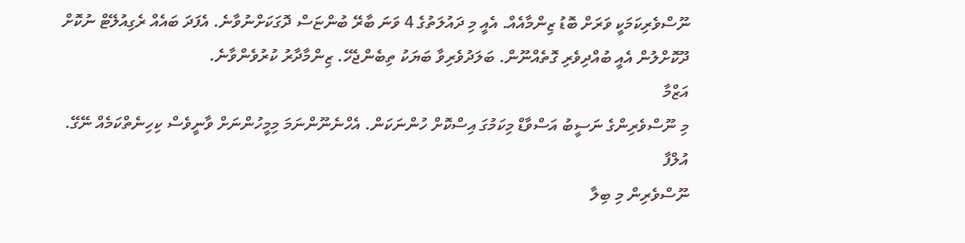ނޫސްވެރިކަމަކީ ވަރަށް ބޮޑު ޒިންމާއެއް. އެއީ މި ދައުލަތުގެ 4 ވަނަ ބާރޭ ބުންޏަސް ދޮގަކަށްނުވާނެ. އެފަދަ ބައެއް ރެގިއުލޭޓް ނުކޮށް ދޫކޮށްލުން އެއީ ބުއްދިވެރި ގޮތެއްނޫން. ބަލަދުވެރިވާ ބަޔަކު ތިބެންޖެހޭ. ޒިންމާދާރު ކުރުވެންވާނެ.
އަޒްމާ
މި ނޫސްވެރިންގެ ނަސީބު އަސްވާޑް މިކަމުގަ އިސްކޮށް ހުންނަކަން. އެހްނެނޫންނަމަ މިމީހުންނަށް ވާނީވެސް ކިހިނެތްކަމެއް ނޭގޭ.
އުލްފާ
ނޫސްވެރިން މި ބިލާ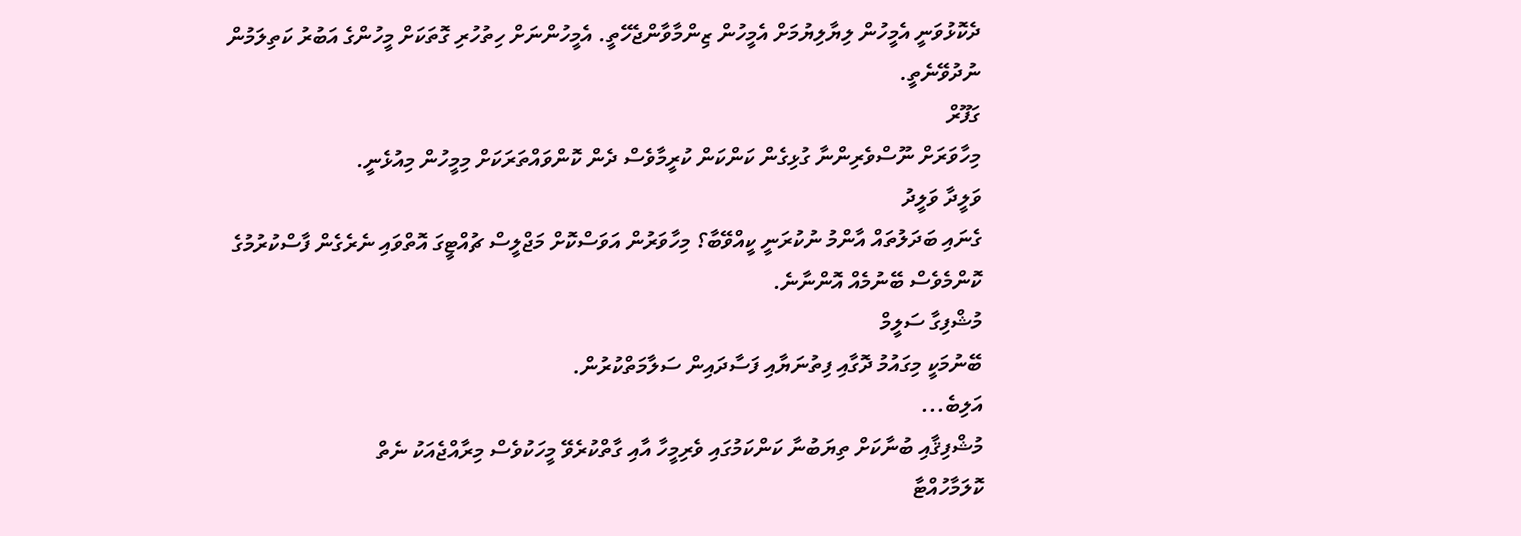ދެކޮޅުވަނީ އެމީހުން ލިޔާލިޔުމަށް އެމީހުން ޒިންމާވާންޖެހޭތީ. އެމީހުންނަށް ހިތުހުރި ގޮތަކަށް މީހުންގެ އަބުރު ކަތިލަމުން ނުދުވޭނެތީ.
ގަފޫރް
މިހާވަރަށް ނޫސްވެރިންނާ ގުޅިގެން ކަންކަން ކުރީމާވެސް ދެން ކޮންވައްތަރަކަށް މިމީހުން މިއުޅެނީ.
ވަލީދާ ވަލީދު
ގެނައި ބަދަލުތައް އާންމު ނުކުރަނީ ކީއްވޭބާ؟ މިހާވަރުން އަވަސްކޮށް މަޖްލީސް ޗުއްޓީގަ އޮތްވައި ނެރެގެން ފާސްކުރުމުގެ ކޮންމެވެސް ބޭނުމެއް އޮންނާނެ.
މުޝްފިގާ ސަލީމް
ބޭނުމަކީ މިގައުމު ދޮގާއި ފިތުނަޔާއި ފަސާދައިން ސަލާމަތްކުރުން.
އަލިބެ...
މުޝްފިޤާއި ބުނާކަށް ތިޔަބުނާ ކަންކަމުގައި ވެރިމީހާ އާއި ގާތްކުރެވޭ މީހަކުވެސް މިރާއްޖެއަކު ނެތް
ކޮލަމާހުއްޓާ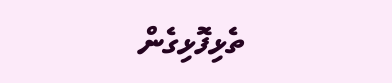ތެޅިފޮޅިގެން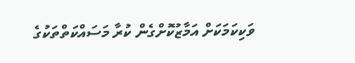ވަކިކަމަކަށް އަމާޒުކޮށްގެން ކުރާ މަސައްކަތްތަކުގެ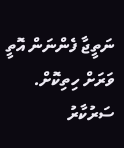ނަތީޖާ ފެންނަން އޮތީ ވަރަށް ހިތިކޮށް. ސަރުކާރު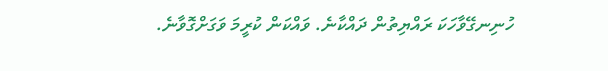ހުނިނގޭވާހަކަ ރައްޔިތުން ދައްކާނެ. ވައްކަން ކުރީމަ ވަގަށްގޮވާނެ.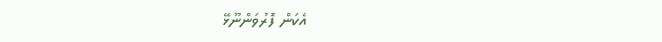އެކަން ފޮރުވަންނޫޅޭ